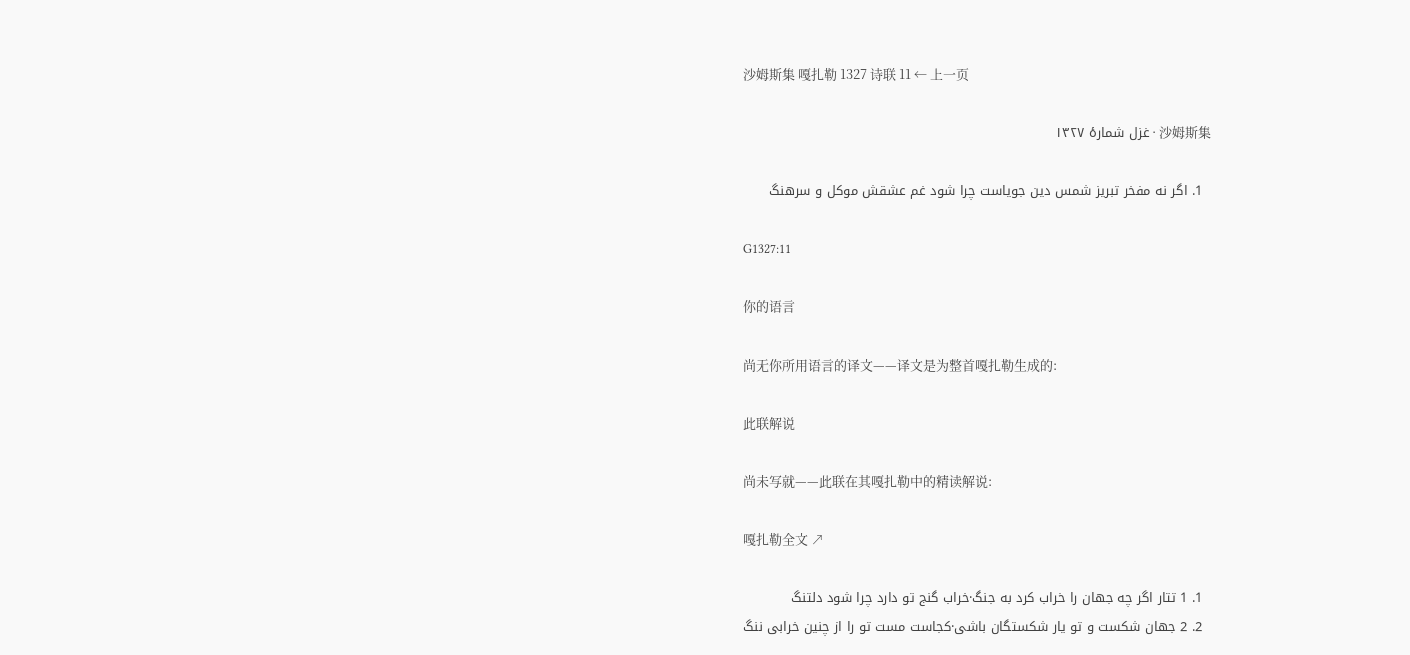沙姆斯集 嘎扎勒 1327 诗联 11 ← 上一页

沙姆斯集 · غزل شمارهٔ ۱۳۲۷

  1. اگر نه مفخر تبریز شمس دین جویاست چرا شود غم عشقش موکل و سرهنگ

G1327:11

你的语言

尚无你所用语言的译文——译文是为整首嘎扎勒生成的:

此联解说

尚未写就——此联在其嘎扎勒中的精读解说:

嘎扎勒全文 ↗

  1. 1 تتار اگر چه جهان را خراب کرد به جنگ·خراب گنج تو دارد چرا شود دلتنگ
  2. 2 جهان شکست و تو یار شکستگان باشی·کجاست مست تو را از چنین خرابی ننگ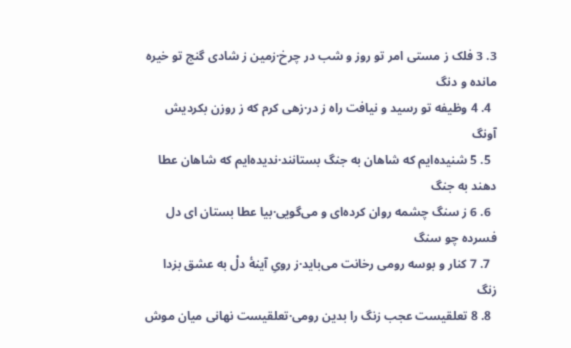3. 3 فلک ز مستی امر تو روز و شب در چرخ·زمین ز شادی گنج تو خیره مانده و دنگ
  4. 4 وظیفه تو رسید و نیافت راه ز در·زهی کرم که ز روزن بکردیش آونگ
  5. 5 شنیده‌ایم که شاهان به جنگ بستانند·ندیده‌ایم که شاهان عطا دهند به جنگ
  6. 6 ز سنگ چشمه روان کرده‌ای و می‌گویی·بیا عطا بستان ای دل فسرده چو سنگ
  7. 7 کنار و بوسه رومی رخانت می‌باید·ز رویِ آینهٔ دلْ به عشق بزدا زنگ
  8. 8 تعلقیست عجب زنگ را بدین رومی·تعلقیست نهانی میان موش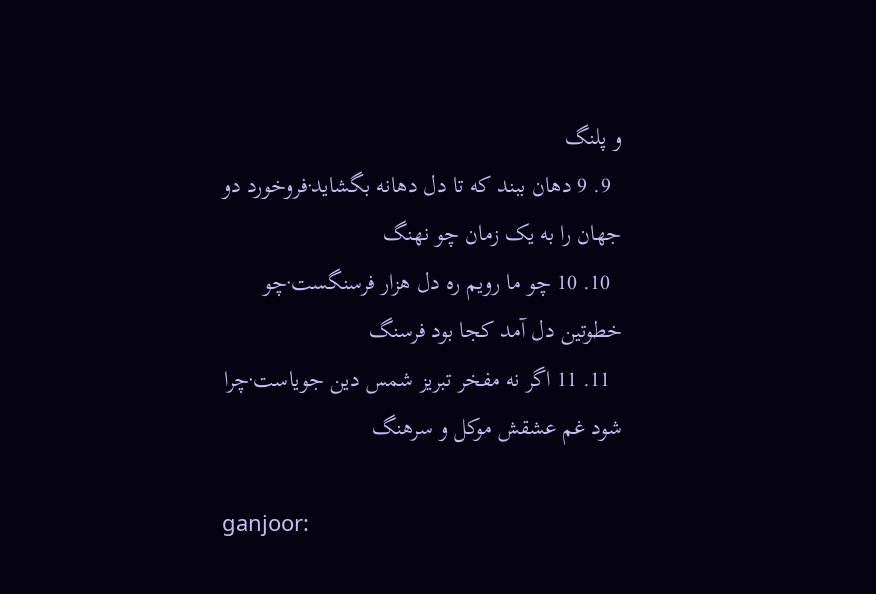و پلنگ
  9. 9 دهان ببند که تا دل دهانه بگشاید·فروخورد دو جهان را به یک زمان چو نهنگ
  10. 10 چو ما رویم ره دل هزار فرسنگست·چو خطوتین دل آمد کجا بود فرسنگ
  11. 11 اگر نه مفخر تبریز شمس دین جویاست·چرا شود غم عشقش موکل و سرهنگ

ganjoor: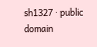sh1327 · public domain